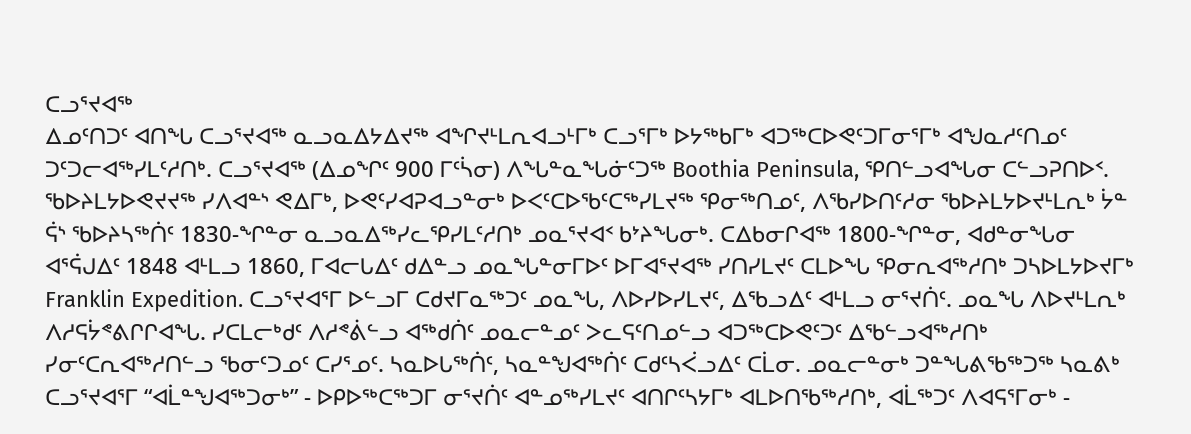ᑕᓗᕐᔪᐊᖅ
ᐃᓄᑦᑎᑐᑦ ᐊᑎᖓ ᑕᓗᕐᔪᐊᖅ ᓇᓗᓇᐃᔭᐃᔪᖅ ᐊᖏᔪᒻᒪᕆᐊᓗᒻᒥᒃ ᑕᓗᕐᒥᒃ ᐅᔭᖅᑲᒥᒃ ᐊᑐᖅᑕᐅᕙᑦᑐᒥᓂᕐᒥᒃ ᐊᖑᓇᓱᑦᑎᓄᑦ ᑐᑦᑐᓕᐊᖅᓯᒪᑦᓱᑎᒃ. ᑕᓗᕐᔪᐊᖅ (ᐃᓄᖏᑦ 900 ᒥᑦᓵᓂ) ᐱᖓᓐᓇᖓᓃᑦᑐᖅ Boothia Peninsula, ᕿᑎᓪᓗᐊᖓᓂ ᑕᓪᓗᕈᑎᐅᑉ. ᖃᐅᔨᒪᔭᐅᕙᔪᔪᖅ ᓯᐱᐊᓐᔅ ᕙᐃᒥᒃ, ᐅᕙᑦᓯᐊᕈᐊᓗᓐᓂᒃ ᐅᐸᑦᑕᐅᖃᑦᑕᖅᓯᒪᔪᖅ ᕿᓂᖅᑎᓄᑦ, ᐱᖃᓯᐅᑎᑦᓱᓂ ᖃᐅᔨᒪᔭᐅᔪᒻᒪᕆᒃ ᔮᓐ ᕌᔅ ᖃᐅᔨᓴᖅᑏᑦ 1830-ᖏᓐᓂ ᓇᓗᓇᐃᖅᓯᓚᕿᓯᒪᑦᓱᑎᒃ ᓄᓇᕐᔪᐊᑉ ᑲᔾᔨᖓᓂᒃ. ᑕᐃᑲᓂᒋᐊᖅ 1800-ᖏᓐᓂ, ᐊᑯᓐᓂᖓᓂ ᐊᕐᕌᒍᐃᑦ 1848 ᐊᒻᒪᓗ 1860, ᒥᐊᓕᒐᐃᑦ ᑯᐃᓐᓗ ᓄᓇᖓᓐᓂᒥᐅᑦ ᐅᒥᐊᕐᔪᐊᖅ ᓯᑎᓯᒪᔪᑦ ᑕᒪᐅᖓ ᕿᓂᕆᐊᖅᓱᑎᒃ ᑐᓴᐅᒪᔭᐅᔪᒥᒃ Franklin Expedition. ᑕᓗᕐᔪᐊᕐᒥ ᐅᓪᓗᒥ ᑕᑯᔪᒥᓇᖅᑐᑦ ᓄᓇᖓ, ᐱᐅᓯᐅᓯᒪᔪᑦ, ᐃᖃᓗᐃᑦ ᐊᒻᒪᓗ ᓂᕐᔪᑏᑦ. ᓄᓇᖓ ᐱᐅᔪᒻᒪᕆᒃ ᐱᓱᕋᔮᕝᕕᒋᒋᐊᖓ. ᓯᑕᒪᓕᒃᑯᑦ ᐱᓱᕝᕖᓪᓗ ᐊᖅᑯᑏᑦ ᓄᓇᓕᓐᓄᑦ ᐳᓚᕋᑦᑎᓄᓪᓗ ᐊᑐᖅᑕᐅᕙᑦᑐᑦ ᐃᖃᓪᓗᐊᖅᓱᑎᒃ ᓯᓂᑦᑕᕆᐊᖅᓱᑎᓪᓗ ᖃᓂᑦᑐᓄᑦ ᑕᓯᕐᓄᑦ. ᓴᓇᐅᒐᖅᑏᑦ, ᓴᓇᓐᖑᐊᖅᑏᑦ ᑕᑯᑦᓴᐹᓗᐃᑦ ᑕᒫᓂ. ᓄᓇᓕᓐᓂᒃ ᑐᓐᖓᕕᖃᖅᑐᖅ ᓴᓇᕕᒃ ᑕᓗᕐᔪᐊᕐᒥ “ᐊᒫᓐᖑᐊᖅᑐᓂᒃ” - ᐅᑭᐅᖅᑕᖅᑐᒥ ᓂᕐᔪᑏᑦ ᐊᓐᓄᖅᓯᒪᔪᑦ ᐊᑎᒋᑦᓴᔭᒥᒃ ᐊᒪᐅᑎᖃᖅᓱᑎᒃ, ᐊᒫᖅᑐᑦ ᐱᐊᕋᕐᒥᓂᒃ -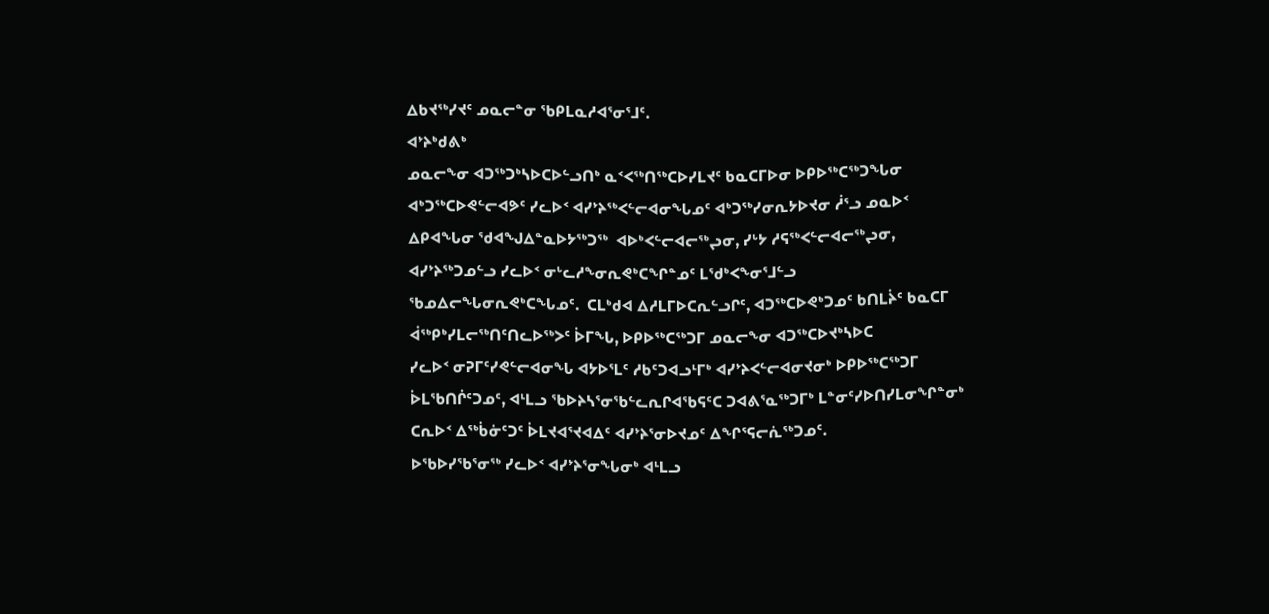ᐃᑲᔪᖅᓯᔪᑦ ᓄᓇᓕᓐᓂ ᖃᑭᒪᓇᓱᐊᕐᓂᕐᒧᑦ.
ᐊᔾᔨᒃᑯᕕᒃ
ᓄᓇᓕᖕᓂ ᐊᑐᖅᑐᒃᓴᐅᑕᐅᓪᓗᑎᒃ ᓇᑉᐸᖅᑎᖅᑕᐅᓯᒪᔪᑦ ᑲᓇᑕᒥᐅᓂ ᐅᑭᐅᖅᑕᖅᑐᖓᓂ ᐊᒃᑐᖅᑕᐅᕙᓪᓕᐊᕗᑦ ᓯᓚᐅᑉ ᐊᓯᔾᔨᖅᐸᓪᓕᐊᓂᖓᓄᑦ ᐊᒃᑐᖅᓯᓂᕆᔭᐅᔪᓂ ᓲᕐᓗ ᓄᓇᐅᑉ ᐃᑭᐊᖓᓂ ᖁᐊᖑᐃᓐᓇᐅᔭᖅᑐᖅ  ᐊᐅᒃᐸᓪᓕᐊᓕᖅᖢᓂ, ᓯᒡᔭ ᓱᕋᖅᐸᓪᓕᐊᓕᖅᖢᓂ, ᐊᓯᔾᔨᖅᑐᓄᓪᓗ ᓯᓚᐅᑉ ᓂᒡᓚᓱᖕᓂᕆᕙᒃᑕᖏᓐᓄᑦ ᒪᖁᒃᐸᖕᓂᕐᒧᓪᓗ ᖃᓄᐃᓕᖓᓂᕆᕙᒃᑕᖓᓄᑦ.  ᑕᒪᒃᑯᐊ ᐃᓱᒪᒥᐅᑕᕆᓪᓗᒋᑦ, ᐊᑐᖅᑕᐅᕙᒃᑐᓄᑦ ᑲᑎᒪᔩᑦ ᑲᓇᑕᒥ ᐋᖅᑭᒃᓯᒪᓕᖅᑎᑦᑎᓚᐅᖅᐳᑦ ᐆᒥᖓ, ᐅᑭᐅᖅᑕᖅᑐᒥ ᓄᓇᓕᖕᓂ ᐊᑐᖅᑕᐅᔪᒃᓴᐅᑕ
ᓯᓚᐅᑉ ᓂᕈᒥᑦᓯᕙᓪᓕᐊᓂᖓ ᐊᔭᐅᕐᒪᑦ ᓱᑲᑦᑐᐊᓗᒻᒥᒃ ᐊᓯᔾᔨᐸᓪᓕᐊᓂᔪᓂᒃ ᐅᑭᐅᖅᑕᖅᑐᒥ ᐆᒪᖃᑎᒌᑦᑐᓄᑦ, ᐊᒻᒪᓗ ᖃᐅᔨᓴᕐᓂᖃᓪᓚᕆᒋᐊᖃᕋᑦᑕ ᑐᐊᕕᕐᓇᖅᑐᒥᒃ ᒪᓐᓂᑦᓯᐅᑎᓯᒪᓂᖏᓐᓂᒃ ᑕᕆᐅᑉ ᐃᖅᑳᓃᑦᑐᑦ ᐆᒪᔪᐊᕐᔪᐊᐃᑦ ᐊᓯᔾᔨᕐᓂᐅᔪᓄᑦ ᐃᖏᕐᕋᓕᕇᖅᑐᓄᑦ.
ᐅᖃᐅᓯᖃᕐᓂᖅ ᓯᓚᐅᑉ ᐊᓯᔾᔨᕐᓂᖓᓂᒃ ᐊᒻᒪᓗ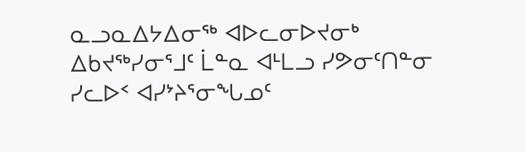ᓇᓗᓇᐃᔭᐃᓂᖅ ᐊᐅᓚᓂᐅᔪᓂᒃ ᐃᑲᔪᖅᓯᓂᕐᒧᑦ ᒫᓐᓇ ᐊᒻᒪᓗ ᓯᕗᓂᑦᑎᓐᓂ ᓯᓚᐅᑉ ᐊᓯᔾᔨᕐᓂᖓᓄᑦ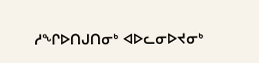ᓱᖏᐅᑎᒍᑎᓂᒃ ᐊᐅᓚᓂᐅᔪᓂᒃ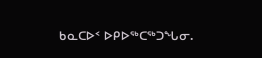ᑲᓇᑕᐅᑉ ᐅᑭᐅᖅᑕᖅᑐᖓᓂ.